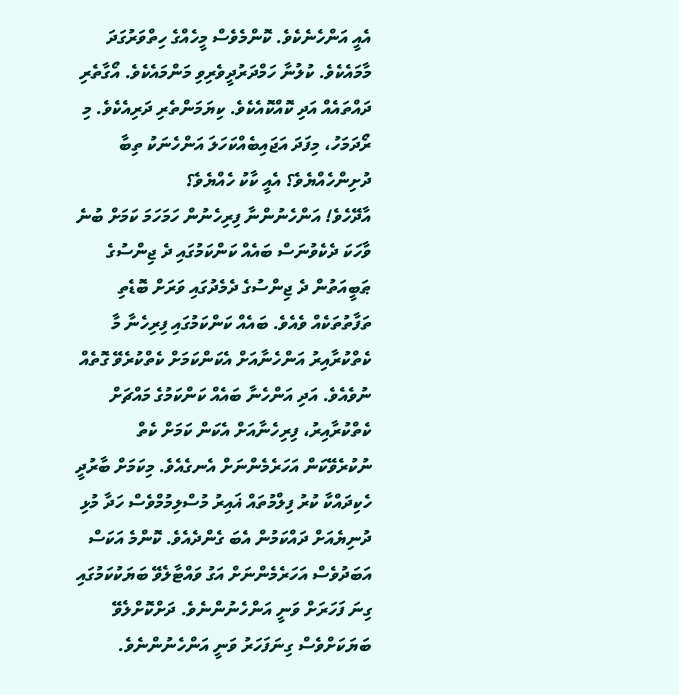އެއީ އަންހެނެކެވެ. ކޮންމެވެސް މީހެއްގެ ހިތްވަރުގަދަ މާމައެކެވެ. ކުލުނާ ހަމްދަރުދީވެރިވި މަންމައެކެވެ. އޯގާތެރި ދައްތައެއް އަދި ކޮއްކޮއެކެވެ. ކިޔަމަންތެރި ދަރިއެކެވެ. މި ރޯދަމަހު، މިފަދަ އަޖައިބެއްކަހަލަ އަންހެނަކު ތިބާ ދުށިންހެއްޔެވެ؟ އެއީ ކާކު ހެއްޔެވެ؟
އާދޭހެވެ! އަންހެނުންނާ ފިރިހެނުން ހަމަހަމަ ކަމަށް ބުނެ ވާހަކަ ދެކެވުނަސް ބައެއް ކަންކަމުގައި ދެ ޖިންސުގެ ޠަބީއަތުން ދެ ޖިންސުގެ ދެމެދުގައި ވަރަށް ބޮޑެތި ތަފާތުތަކެއް ވެއެވެ. ބައެއް ކަންކަމުގައި ފިރިހެނާ މާ ކެތްކުރާއިރު އަންހެނާއަށް އެކަންކަމަށް ކެތްކުރެވޭ ގޮތެއް ނުވެއެވެ. އަދި އަންހެނާ ބައެއް ކަންކަމުގެ މައްޗަށް ކެތްކުރާއިރު، ފިރިހެނާއަށް އެކަން ކަމަށް ކެތް ނުކުރެވޭކަން އަހަރެމެންނަށް އެނގެއެވެ. މިކަމަށް ބާރުދީ ހެކިދައްކާ ކުރު ފިލްމުތައް ޣައިރު މުސްލިމުމްވެސް ހަދާ މުޅި ދުނިޔެއަށް ދައްކަމުން އެބަ ގެންދެއެވެ. ކޮންމެ އަކަސް އަބަދުވެސް އަހަރެމެންނަށް އަގު ވައްޓާލެވޭ ބަޔަކުކަމުގައި ގިނަ ފަހަރަށް ވަނީ އަންހެނުންނެވެ. ދަށްކޮށްލެވޭ ބަޔަކަށްވެސް ގިނަފަހަރު ވަނީ އަންހެނުންނެވެ.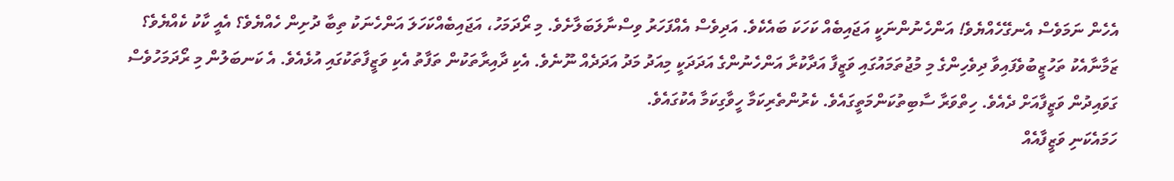އެހެން ނަމަވެސް އެނގޭހެއްޔެވެ! އަންހެނުންނަކީ އަޖައިބެއް ކަހަކަ ބައެކެވެ. އަދިވެސް އެއްފަހަރު ވިސްނާލަބަލާށެވެ. މި ރޯދަމަހު، އަޖައިބެއްކަހަލަ އަންހެނަކު ތިބާ ދުށިން ހެއްޔެވެ؟ އެއީ ކާކު ކެއްޔެވެ؟
ޒަމާނާއެކު ތަހުޒީބުވެފައިވާ ދިވެހިންގެ މި މުޖުތަމައުގައި ވަޒީފާ އަދާކުރާ އަންހެނުންގެ އަދަދަކީ މިއަދު މަދު އަދަދެއް ނޫނެވެ. އެކި ދާއިރާތަކުން ތަފާތު އެކި ވަޒީފާތަކުގައި އުޅެއެވެ. އެ ކަނބަލުން މި ރޯދަމަހުވެސް ގަވައިދުން ވަޒީފާއަށް ދެއެވެ. ހިތްވަރާ ސާބިތުކަންމަތީގައެވެ. ކެރުންތެރިކަމާ ހީވާގިކަމާ އެކުގައެވެ.
ހަމައެކަނި ވަޒީފާއެއް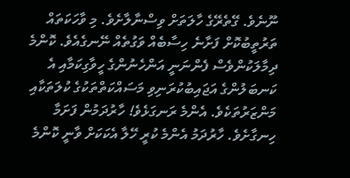ނޫނެވެ. ގޭތެރޭގެ ހާލަތަށް ވިސްނާލާށެވެ. މި ވާހަކަތައް ތަރުތީބުކޮށް ފަށާނެ ހިސާބެއް ވަގުތެއް ނޭނގެއެވެ. ކޮންމެ ދިމާލަކުންވެސް ފެންނަނީ އަންހެނުންގެ ހީވާގިކަމާއި އެ ކަނބަލުންގެ އަޖައިބުކުރަނިވި މަސައްކަތްތަކުގެ ކުލަތަކާއި މަންޒަރުތަކެވެ. އެންމެ ރަނގަޅެވެ! ހާރުދަމުން ފަށަމާ ހިނގާށެވެ. ހާރުދަމު އެންމެ ކުރީ ހޭލާ އެކަކަށް ވާނީ ކޮންމެ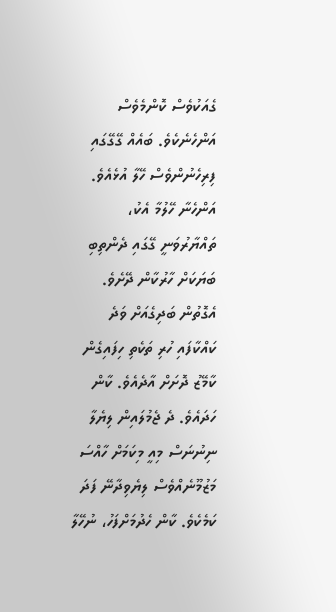ގެއަކުވެސް ކޮންމެވެސް އަންހެނެކެވެ. ބައެއް ގޭގޭގައި ފިރިހެނުންވެސް ހޭލާ އުޅެއެވެ. އަންހެނާ ހޭލުމާ އެކު، ތައްޔާރުވަނީ ގޭގައި ދެންތިބި ބަޔަކަށް ހާރުކާން ދޭށެވެ. އެގޮތުން ބަދިގެއަށް ވަދެ ކައްކާފައި ހުރި ތަކެތި ހިފައިގެން ކާމޭޒު ދޮށަށް އާދެއެވެ. ކާން ހަދައެވެ. ދެ ޖެމުލައިން ލިޔެލާ ނިނުނަސް މިއީ މިކަމަށް ހާއްސަ މަޒުމޫނެއްވެސް ލިޔެވިދާނޭ ފަދަ ކަމެކެވެ. ކާން ހެދުމަށްފަހު، ނުހޭލާ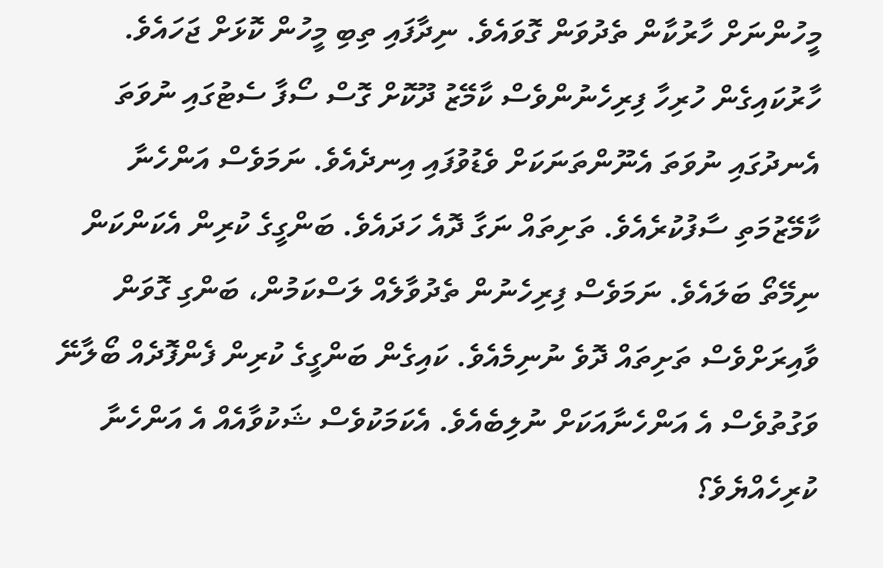މީހުންނަށް ހާރުކާން ތެދުވަން ގޮވައެވެ. ނިދާފައި ތިބި މީހުން ކޮޅަށް ޖަހައެވެ. ހާރުކައިގެން ހުރިހާ ފިރިހެނުންވެސް ކާމޭޒު ދޫކޮށް ގޮސް ސޯފާ ސެޓުގައި ނުވަތަ އެނދުގައި ނުވަތަ އެނޫންތަނަކަށް ވެޑުވުފައި އިނދެއެވެ. ނަމަވެސް އަންހެނާ ކާމޭޒުމަތި ސާފުކުރެއެވެ. ތަށިތައް ނަގާ ދޮއެ ހަދައެވެ. ބަންގީގެ ކުރިން އެކަންކަން ނިމޭތޯ ބަލައެވެ. ނަމަވެސް ފިރިހެނުން ތެދުވާލެއް ލަސްކަމުން، ބަންގި ގޮވަން ވާއިރަށްވެސް ތަށިތައް ދޮވެ ނުނިމެއެވެ. ކައިގެން ބަންގީގެ ކުރިން ފެންފޮދެއް ބޯލާނޭ ވަގުތުވެސް އެ އަންހެނާއަކަށް ނުލިބެއެވެ. އެކަމަކުވެސް ޝަކުވާއެއް އެ އަންހެނާ ކުރިހެއްޔެވެ؟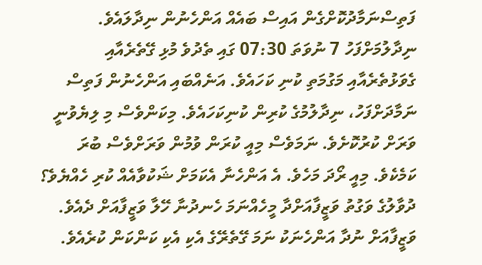ފަތިސްނަމާދުކޮށްގެން އައިސް ބައެއް އަންހެނުން ނިދާލައެވެ. ނިދާލުމަށްފަހު 7 ނުވަތަ 07:30 ގައި ތެދުވެ މުޅި ގޭތެރެއާއި ގެވަޅުތެރެއާއި މަގުމަތި ކުނި ކަހައެވެ. އަނެއްބައި އަންހެނުން ފަތިސް ނަމާދަށްފަހު، ނިދާލުމުގެ ކުރިން ކުނިކަހައެވެ. މިކަންވެސް މި ލިޔެވުނީ ވަރަށް ކުރުކޮށެވެ. ނަމަވެސް މިއީ ކުރަން ވުމުން ވަރަށްވެސް ބުރަ ކަމެކެވެ. މިއީ ރޯދަ މަހެވެ. އެ އަންހެނާ އެކަމަށް ޝަކުވާއެއް ކުރި ހެއްޔެވެ؟
ދުވާލުގެ ވަގުތު ވަޒީފާއަށްދާ މީހެއްނަމަ ހެނދުނާ ހޭލާ ވަޒީފާއަށް ދެއެވެ. ވަޒީފާއަށް ނުދާ އަންހެނަކު ނަމަ ގޭތެރޭގެ އެކި އެކި ކަންކަން ކުރެއެވެ.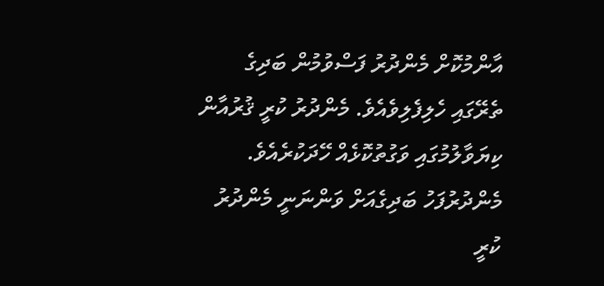އާންމުކޮށް މެންދުރު ފަސްވުމުން ބަދިގެ ތެރޭގައި ހެލިފެލިވެއެވެ. މެންދުރު ކުރީ ޤުރުއާން ކިޔަވާލުމުގައި ވަގުތުކޮޅެއް ހޭދަކުރެއެވެ.
މެންދުރުފަހު ބަދިގެއަށް ވަންނަނީ މެންދުރު ކުރީ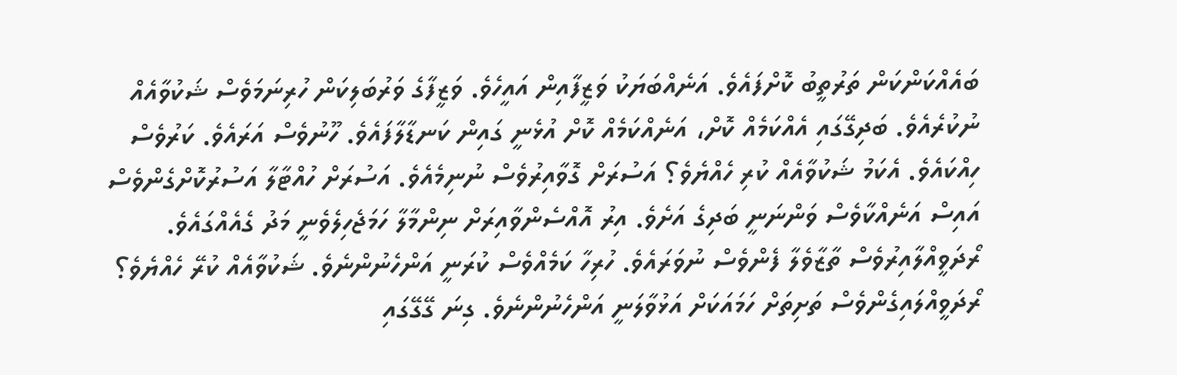ބައެއްކަންކަން ތަރުތީބު ކޮށްފައެވެ. އަނެއްބަޔަކު ވަޒީފާއިން އައީހެވެ. ވަޒީފާގެ ވަރުބަލިކަން ހުރިނަމަވެސް ޝަކުވާއެއް ނުކުރެއެވެ. ބަދިގޭގައި އެއްކަމެއް ކޮށް، އަނެއްކަމެއް ކޮށް އުޅެނީ ގައިން ކަނޑާލާފައެވެ. ހޫނުވެސް އަރައެވެ. ކަރުވެސް ހިއްކައެވެ. އެކަމު ޝަކުވާއެއް ކުރި ހެއްޔެވެ؟ އަސުރަށް ގޮވާއިރުވެސް ނުނިމެއެވެ. އަސުރަށް ހުއްޓާލާ އަސުރުކޮށްގެންވެސް އައިސް އަނެއްކާވެސް ވަންނަނީ ބަދިގެ އަށެވެ. އިރު އޮއްސެންވާއިރަށް ނިންމާލާ ހަމަޖެހިލެވެނީ މަދު ގެއެއްގައެވެ. ރޯދަވީއްލާއިރުވެސް ތާޒާވެލާ ފެންވެސް ނުވަރައެވެ. ހުރިހާ ކަމެއްވެސް ކުރަނީ އަންހެނުންނެވެ. ޝަކުވާއެއް ކުރޭ ހެއްޔެވެ؟
ރޯދަވީއްލައިގެންވެސް ތަށިތަށް ހަމައަކަށް އަޅުވާލަނީ އަންހެނުންނެވެ. ގިނަ ގޭގޭގައި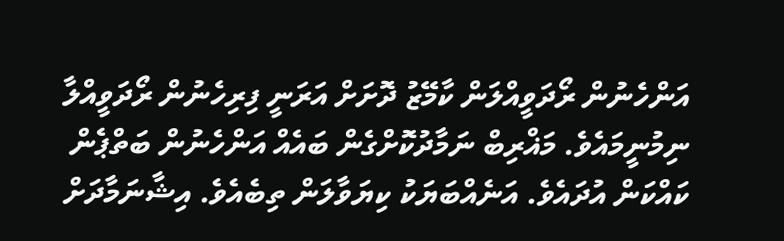އަންހެނުން ރޯދަވީއްލަން ކާމޭޒު ދޮށަށް އަރަނީ ފިރިހެނުން ރޯދަވީއްލާ ނިމުނީމައެވެ. މަޣްރިބް ނަމާދުކޮށްގެން ބައެއް އަންހެނުން ބަތްޕެން ކައްކަން އުދައެވެ. އަނެއްބަޔަކު ކިޔަވާލަން ތިބެއެވެ. އިޝާނަމާދަށް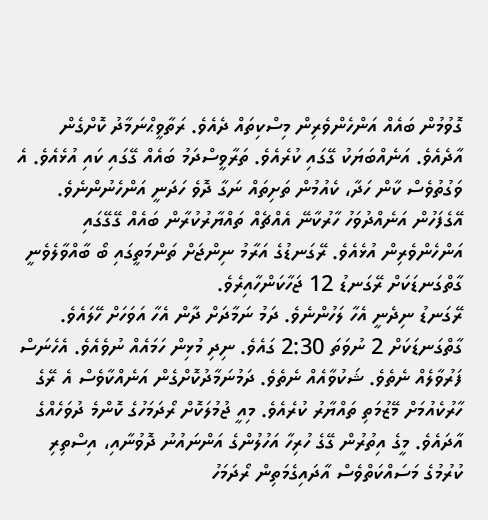ގޮވުމުން ބައެއް އަންހެންވެރިން މިސްކިތައް ދެއެވެ. ރަތާވީޙްނަމާދު ކޮށްގެން އާދެއެވެ. އަނެއްބަޔަކު ގޭގައި ކުރެއެވެ. ތަރާވީސްދަމު ބައެއް ގޭގައި ކައި އުޅެއެވެ. އެ ވަގުތުވެސް ކާން ހަދާ، ކެއުމުން ތަށިތައް ނަގާ ދޮވެ ހަދަނީ އަންހެނުންނެވެ.
އޭގެފަހުން އަނެއްދުވަހު ހާރުކާނޭ އެއްޗެއް ތައްޔާރުކުރާން ބައެއް ގޭގޭގައި އަންހެންވެރިން އުޅެއެވެ. ރޭގަނޑުގެ އަރާމު ނިންޖަށް ތަންމަތީގައި ބޯ ބާއްވާލެވެނީ ގާތްގަނޑަކަށް ރޭގަނޑު 12 ޖަހާކަންހާއިރެވެ.
ރޭގަނޑު ނިދެނީ އެހާ ލަހުންނެވެ. ދަމު ނަމާދަށް ދާން އެހާ އަވަހަށް ހޭލައެވެ. ގާތްގަނޑަކަށް 2 ނުވަތަ 2:30 ގައެވެ. ނިދި މުޅިން ހަމައެއް ނުވެއެވެ. އެހެނަސް ފަރުވާލެއް ނެތެވެ. ޝަކުވާއެއް ނެތެވެ. ދަމުނަމާދުކޮށްގެން އަނެއްކާވެސް އެ ރޭގެ ހާރުކެއުމަށް މޭޒުމަތި ތައްޔާރު ކުރެއެވެ. މިއީ ޖުމުލަކޮށް ރޯދަމަހުގެ ކޮންމެ ދުވަހެއްގެ އާދައެވެ. މީގެ އިތުރުން ގޭގެ ހުރިހާ އަހުލުންގެ އަންނައުނު ދޮވުނާއި، އިސްތިރި ކުރުމުގެ މަސައްކަތްވެސް އާދައިގެމަތިން ރޯދަމަހު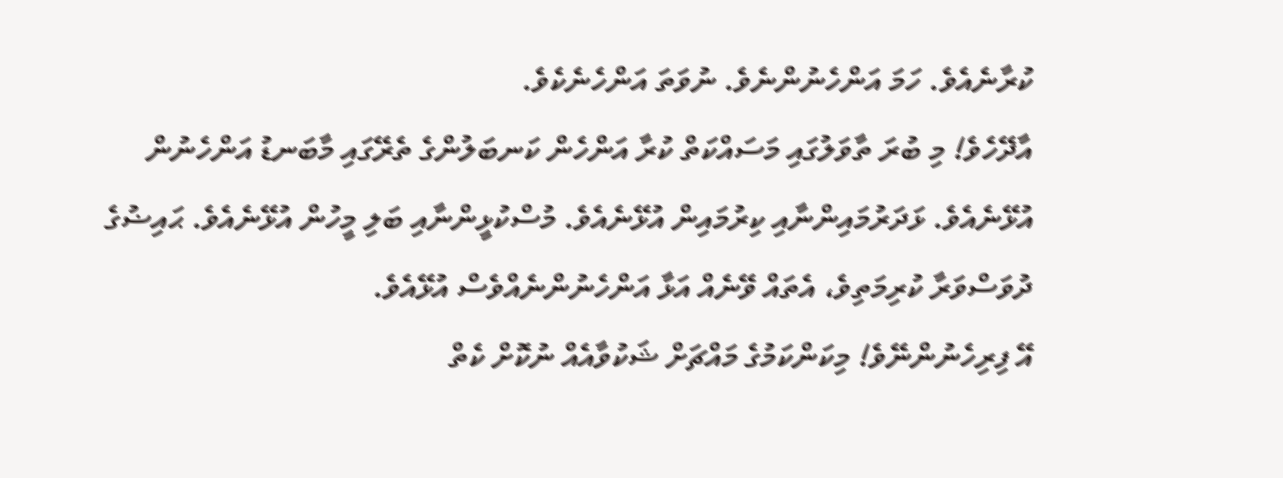ކުރާނެއެވެ. ހަމަ އަންހެނުންނެވެ. ނުވަތަ އަންހެނެކެވެ.
އާދޭހެވެ! މި ބުރަ ތާވަލުގައި މަސައްކަތް ކުރާ އަންހެން ކަނބަލުންގެ ތެރޭގައި މާބަނޑު އަންހެނުން އުޅޭނެއެވެ. ޅަދަރުމައިންނާއި ކިރުމައިން އުޅޭނެއެވެ. މުސްކުޅީންނާއި ބަލި މީހުން އުޅޭނެއެވެ. ޙައިޟުގެ ދުވަސްވަރާ ކުރިމަތިވެ، އެތައް ވޭނެއް އަޅާ އަންހެނުންނެއްވެސް އުޅޭއެވެ.
އޭ ފިރިހެނުންނޭވެ! މިކަންކަމުގެ މައްޗަށް ޝަކުވާއެއް ނުކޮށް ކެތް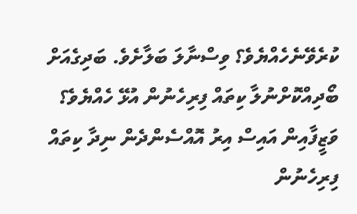ކުރެވޭނެހެއްޔެވެ؟ ވިސްނާލަ ބަލާށެވެ. ބަދިގެއަށް ބޯދިއްކޮށްނުލާ ކިތައް ފިރިހެނުން އުޅޭ ހެއްޔެވެ؟ ވަޒީފާއިން އައިސް އިރު އޮއްސެންދެން ނިދާ ކިތައް ފިރިހެނުން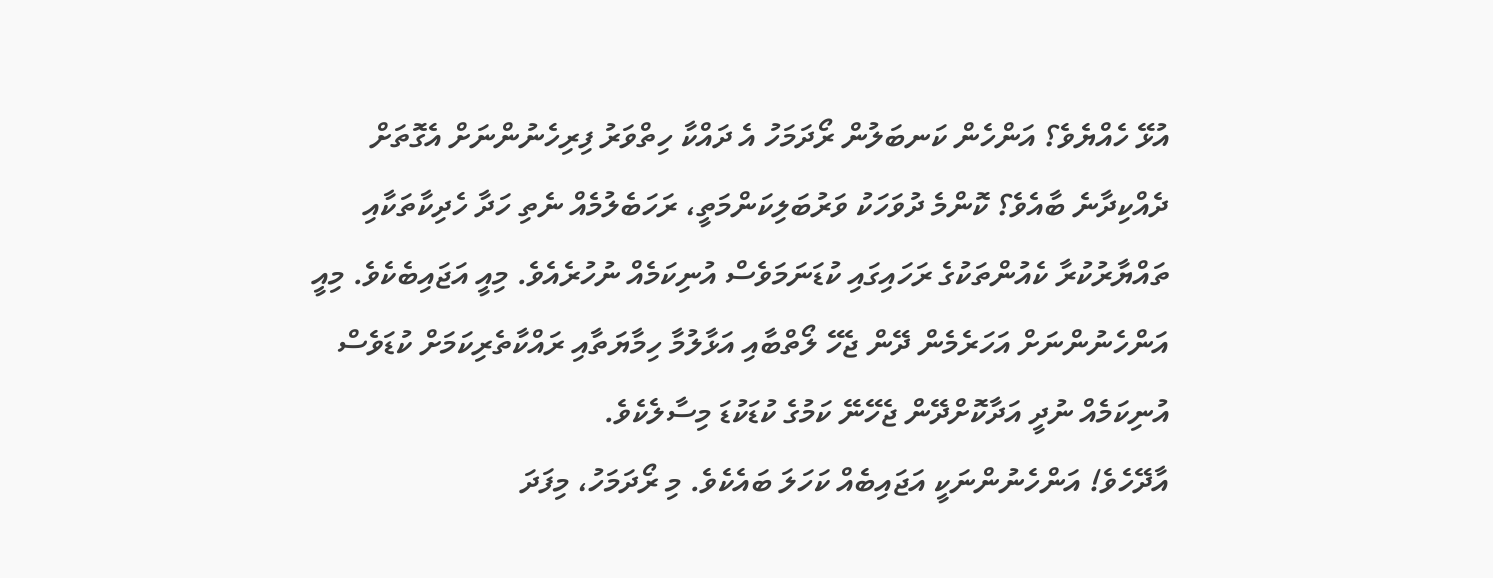އުޅޭ ހެއްޔެވެ؟ އަންހެން ކަނބަލުން ރޯދަމަހު އެ ދައްކާ ހިތްވަރު ފިރިހެނުންނަށް އެގޮތަށް ދެއްކިދާނެ ބާއެވެ؟ ކޮންމެ ދުވަހަކު ވަރުބަލިކަންމަތީ، ރަހަބެލުމެއް ނެތި ހަދާ ހެދިކާތަކާއި ތައްޔާރުކުރާ ކެއުންތަކުގެ ރަހައިގައި ކުޑަނަމަވެސް އުނިކަމެއް ނުހުރެއެވެ. މިއީ އަޖައިބެކެވެ. މިއީ އަންހެނުންނަށް އަހަރެމެން ދޭން ޖެހޭ ލޯތްބާއި އަޅާލުމާ ހިމާޔަތާއި ރައްކާތެރިކަމަށް ކުޑަވެސް އުނިކަމެއް ނުދީ އަދާކޮށްދޭން ޖެހޭނޭ ކަމުގެ ކުޑަކުޑަ މިސާލެކެވެ.
އާދޭހެވެ! އަންހެނުންނަކީ އަޖައިބެއް ކަހަލަ ބައެކެވެ. މި ރޯދަމަހު، މިފަދަ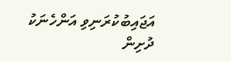އަޖައިބުކުރަނިވި އަންހެނަކު ދުށިން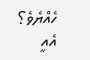ހެއްޔެވެ؟ އެއީ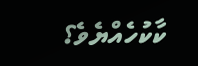ކާކުހެއްޔެވެ؟